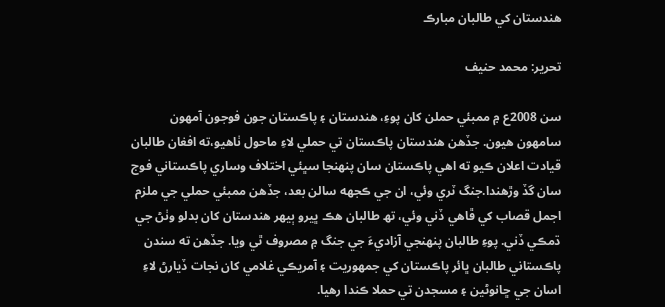هندستان کي طالبان مبارڪ

تحرير: محمد حنيف

سن 2008ع ۾ ممبئي حملن کان پوءِ، هندستان ۽ پاڪستان جون فوجون آمهون سامهون هيون. جڏهن هندستان پاڪستان تي حملي لاءِ ماحول ٺاھيو،ته افغان طالبان قيادت اعلان ڪيو ته اهي پاڪستان سان پنهنجا سڀئي اختلاف وساري پاڪستاني فوج سان گڏ وڙهندا.جنگ ٽري وئي، ان جي ڪجهه سالن بعد، جڏهن ممبئي حملي جي ملزم  اجمل قصاب کي ڦاهي ڏني وئي، تھ طالبان هڪ ڀيرو ٻيهر هندستان کان بدلو وٺڻ جي ڌمڪي ڏني. پوءِ طالبان پنهنجي آزاديءَ جي جنگ ۾ مصروف ٿي ويا. جڏهن ته سندن پاڪستاني طالبان ڀائر پاڪستان کي جمهوريت ۽ آمريڪي غلامي کان نجات ڏيارڻ لاءِ اسان جي ڇانوڻين ۽ مسجدن تي حملا ڪندا رھيا.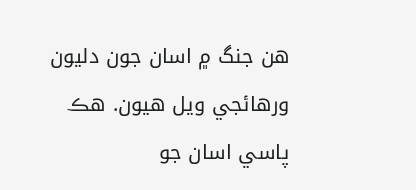هن جنگ ۾ اسان جون دليون ورهائجي ويل هيون. هڪ پاسي اسان جو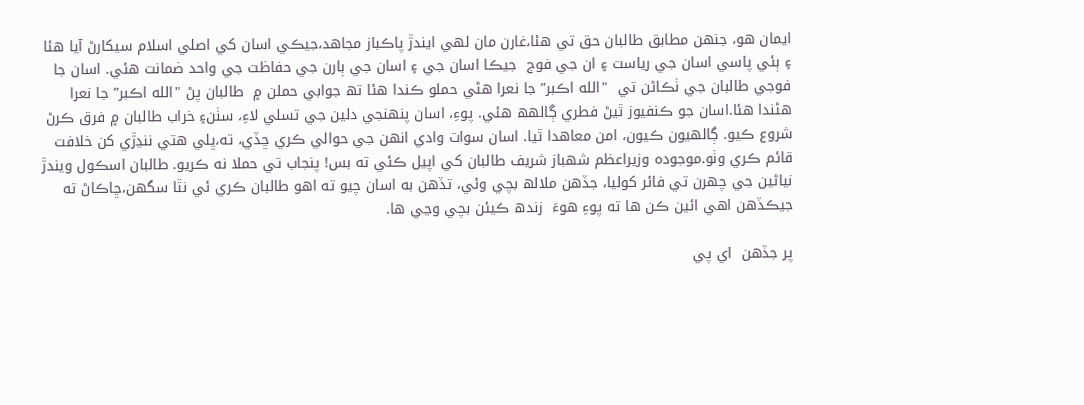ايمان هو، جنهن مطابق طالبان حق تي هئا،غارن مان لھي ايندڙ پاڪباز مجاهد،جيڪي اسان کي اصلي اسلام سيکارڻ آيا هئا ۽ ٻئي پاسي اسان جي رياست ۽ ان جي فوج  جيڪا اسان جي ۽ اسان جي ٻارن جي حفاظت جي واحد ضمانت هئي. اسان جا فوجي طالبان جي ٺڪاڻن تي  "الله اڪبر” جا نعرا هڻي حملو ڪندا ھئا تھ جوابي حملن ۾  طالبان پڻ "الله اڪبر” جا نعرا هڻندا ھئا.اسان جو ڪنفيوز ٿيڻ فطري ڳالھھ ھئي. پوءِ، اسان پنهنجي دلين جي تسلي لاءِ، سٺن۽ خراب طالبان ۾ فرق ڪرڻ شروع ڪيو. ڳالهيون ڪيون، امن معاهدا ٿيا. اسان سوات وادي انهن جي حوالي ڪري ڇڏي، ته،ڀلي هتي ننڍڙي کن خلافت قائم ڪري وٺو.موجوده وزيراعظم شهباز شريف طالبان کي اپيل ڪئي ته بس! پنجاب تي حملا نه ڪريو. طالبان اسڪول ويندڙ نياڻين جي چھرن تي فائر کوليا، جڏهن ملالھ بچي وئي، تڏهن به اسان چيو ته اهو طالبان ڪري ئي نٿا سگهن،ڇاڪاڻ ته جيڪڏهن اهي ائين ڪن ھا ته پوءِ هوءَ  زندھ ڪيئن بچي وڃي ھا.

پر جڏهن  اي پي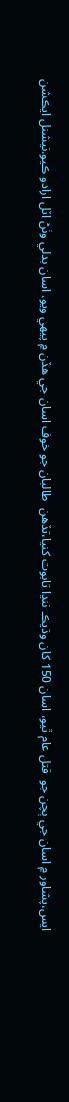ايس،پشاور ۾ اسان جي ٻچن جو  قتل عام ٿيو، اسان 150 کان وڌيڪ ننڍا تابوت کنيا،تڏھن  طالبان جو خوف اسان جي هڏن ۾ پيھي ويو. اسان بدلي وٺڻ اٽل ارادو ڪيو.نيشنل ايڪشن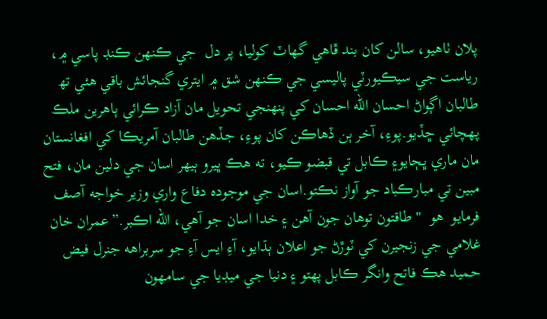پلان ٺاهيو، سالن کان بند ڦاھي گهاٽ کوليا، پر دل  جي ڪنھن ڪنڊ پاسي ۾، رياست جي سيڪيورٽي پاليسي جي ڪنهن شق ۾ ايتري گنجائش باقي ھئي تھ طالبان اڳواڻ احسان الله احسان کي پنھنجي تحويل مان آزاد ڪرائي ٻاھرين ملڪ پھچائي ڇڏيو.پوءِ، آخر ٻن ڏهاڪن کان پوءِ، جڏهن طالبان آمريڪا کي افغانستان مان ماري ڀڄايو۽ ڪابل تي قبضو ڪيو، ته هڪ ڀيرو ٻيهر اسان جي دلين مان، فتح مبين تي مبارڪباد جو آواز نڪتو.اسان جي موجوده دفاع واري وزير خواجه آصف فرمايو  ھو  "طاقتون توهان جون آھن ۽ خدا اسان جو آهي، الله اڪبر.”عمران خان غلامي جي زنجيرن کي ٽوڙڻ جو اعلان ٻڌايو، آءِ ايس آءِ جو سربراهه جنرل فيض حميد هڪ فاتح وانگر ڪابل پهتو ۽ دنيا جي ميڊيا جي سامهون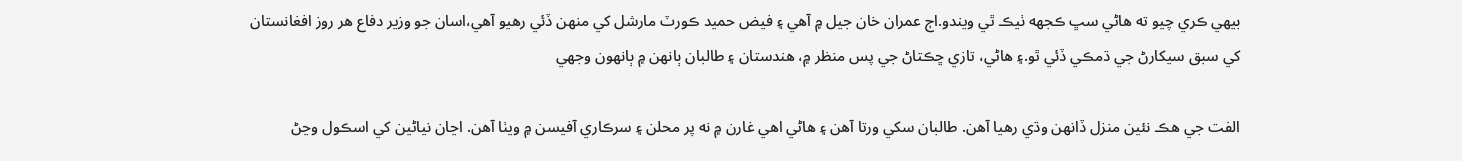بيھي ڪري چيو ته هاڻي سڀ ڪجهه ٺيڪ ٿي ويندو.اڄ عمران خان جيل ۾ آهي ۽ فيض حميد ڪورٽ مارشل کي منهن ڏئي رهيو آهي،اسان جو وزير دفاع هر روز افغانستان کي سبق سيکارڻ جي ڌمڪي ڏئي ٿو.۽ هاڻي، تازي ڇڪتاڻ جي پس منظر ۾، هندستان ۽ طالبان ٻانھن ۾ ٻانھون وجھي

الفت جي ھڪ نئين منزل ڏانهن وڌي رهيا آهن. طالبان سکي ورتا آھن ۽ هاڻي اهي غارن ۾ نه پر محلن ۽ سرڪاري آفيسن ۾ ويٺا آهن. اڃان نياڻين کي اسڪول وڃڻ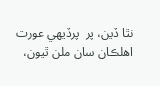نٿا ڏين، پر  پرڏيهي عورت اھلڪان سان ملن ٿيون،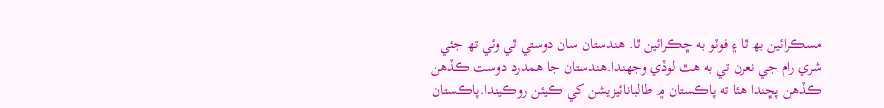مسڪرائين بھ ٿا ۽ فوٽو به ڇڪرائين ٿا. هندستان سان دوستي ٿي وئي تھ جئي شري رام جي نعرن تي به هٿ لوڏي وجھندا.هندستان جا همدرد دوست ڪڏهن ڪڏهن پڇندا هئا ته پاڪستان ۾ طالبانائيزيشن کي ڪيئن روڪيندا.پاڪستان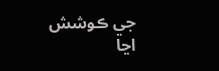جي ڪوشش اڃا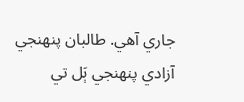جاري آهي. طالبان پنهنجي آزادي پنھنجي ٻَل تي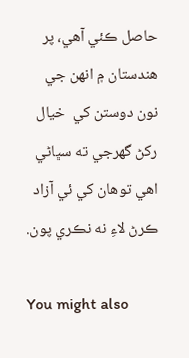حاصل ڪئي آهي، پر هندستان ۾ انهن جي نون دوستن کي  خيال رکڻ گهرجي ته سڀاڻي اهي توهان کي ئي آزاد ڪرڻ لاءِ نه نڪري پون.

You might also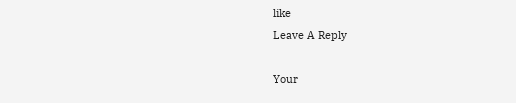like
Leave A Reply

Your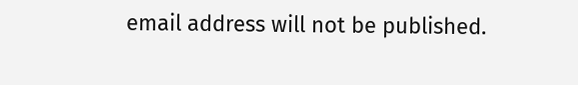email address will not be published.